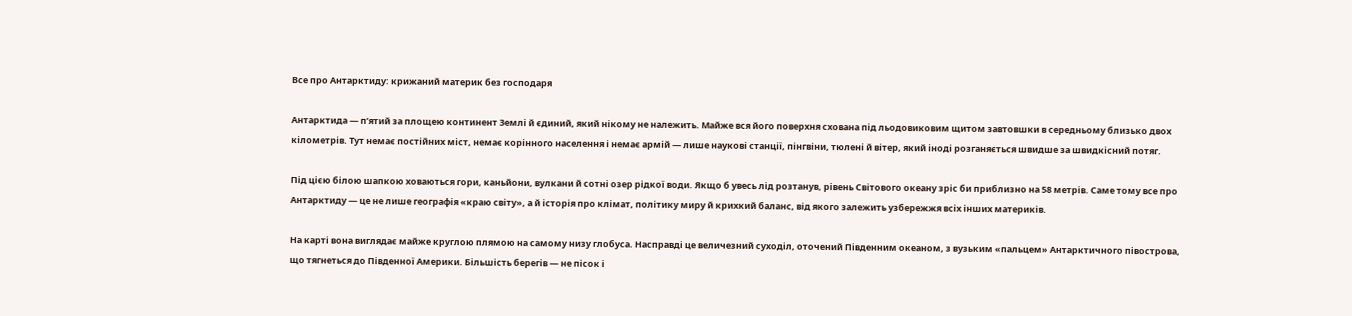Все про Антарктиду: крижаний материк без господаря

Антарктида — п’ятий за площею континент Землі й єдиний, який нікому не належить. Майже вся його поверхня схована під льодовиковим щитом завтовшки в середньому близько двох кілометрів. Тут немає постійних міст, немає корінного населення і немає армій — лише наукові станції, пінгвіни, тюлені й вітер, який іноді розганяється швидше за швидкісний потяг.

Під цією білою шапкою ховаються гори, каньйони, вулкани й сотні озер рідкої води. Якщо б увесь лід розтанув, рівень Світового океану зріс би приблизно на 58 метрів. Саме тому все про Антарктиду — це не лише географія «краю світу», а й історія про клімат, політику миру й крихкий баланс, від якого залежить узбережжя всіх інших материків.

На карті вона виглядає майже круглою плямою на самому низу глобуса. Насправді це величезний суходіл, оточений Південним океаном, з вузьким «пальцем» Антарктичного півострова, що тягнеться до Південної Америки. Більшість берегів — не пісок і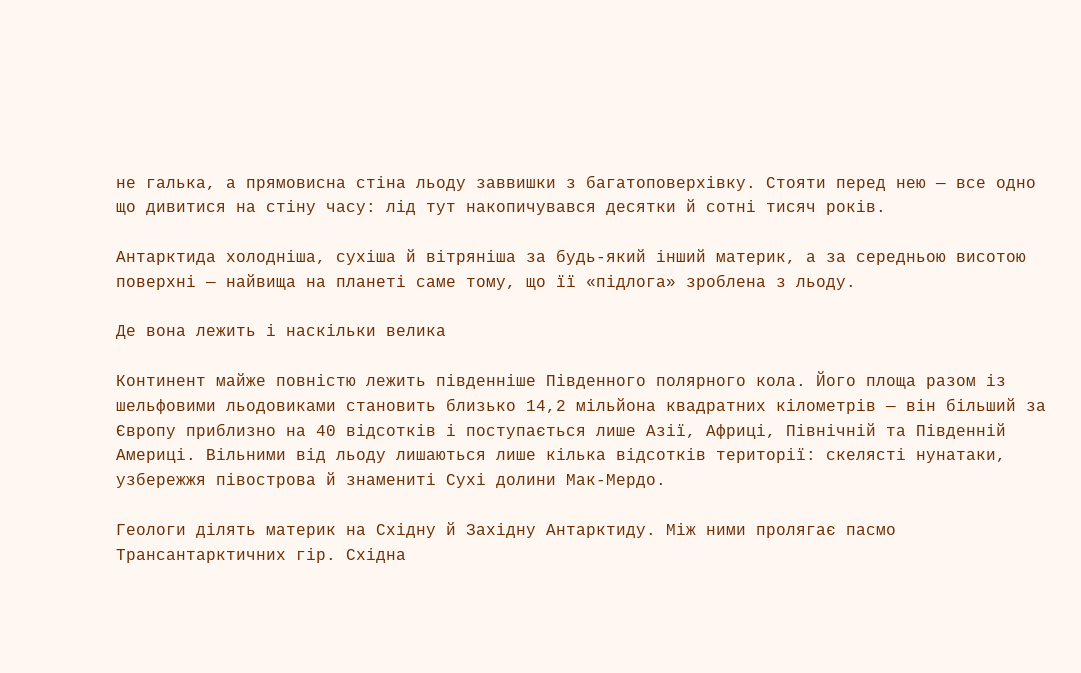не галька, а прямовисна стіна льоду заввишки з багатоповерхівку. Стояти перед нею — все одно що дивитися на стіну часу: лід тут накопичувався десятки й сотні тисяч років.

Антарктида холодніша, сухіша й вітряніша за будь-який інший материк, а за середньою висотою поверхні — найвища на планеті саме тому, що її «підлога» зроблена з льоду.

Де вона лежить і наскільки велика

Континент майже повністю лежить південніше Південного полярного кола. Його площа разом із шельфовими льодовиками становить близько 14,2 мільйона квадратних кілометрів — він більший за Європу приблизно на 40 відсотків і поступається лише Азії, Африці, Північній та Південній Америці. Вільними від льоду лишаються лише кілька відсотків території: скелясті нунатаки, узбережжя півострова й знамениті Сухі долини Мак-Мердо.

Геологи ділять материк на Східну й Західну Антарктиду. Між ними пролягає пасмо Трансантарктичних гір. Східна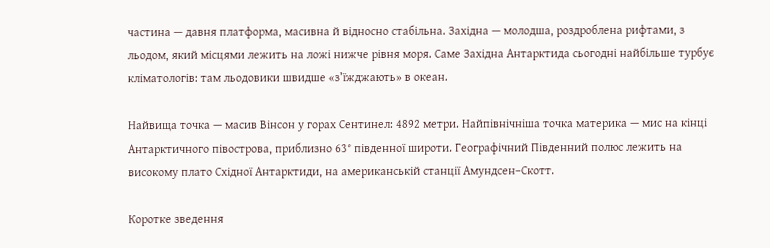частина — давня платформа, масивна й відносно стабільна. Західна — молодша, роздроблена рифтами, з льодом, який місцями лежить на ложі нижче рівня моря. Саме Західна Антарктида сьогодні найбільше турбує кліматологів: там льодовики швидше «з’їжджають» в океан.

Найвища точка — масив Вінсон у горах Сентинел: 4892 метри. Найпівнічніша точка материка — мис на кінці Антарктичного півострова, приблизно 63° південної широти. Географічний Південний полюс лежить на високому плато Східної Антарктиди, на американській станції Амундсен–Скотт.

Коротке зведення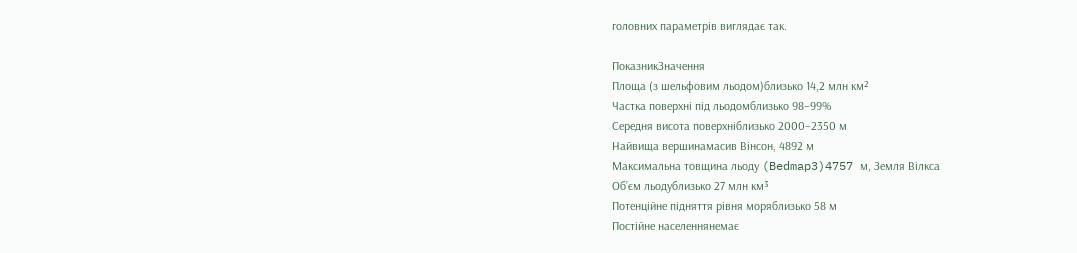головних параметрів виглядає так.

ПоказникЗначення
Площа (з шельфовим льодом)близько 14,2 млн км²
Частка поверхні під льодомблизько 98–99%
Середня висота поверхніблизько 2000–2350 м
Найвища вершинамасив Вінсон, 4892 м
Максимальна товщина льоду (Bedmap3)4757 м, Земля Вілкса
Об’єм льодублизько 27 млн км³
Потенційне підняття рівня моряблизько 58 м
Постійне населеннянемає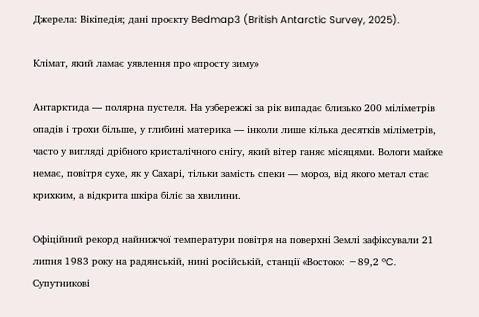Джерела: Вікіпедія; дані проєкту Bedmap3 (British Antarctic Survey, 2025).

Клімат, який ламає уявлення про «просту зиму»

Антарктида — полярна пустеля. На узбережжі за рік випадає близько 200 міліметрів опадів і трохи більше, у глибині материка — інколи лише кілька десятків міліметрів, часто у вигляді дрібного кристалічного снігу, який вітер ганяє місяцями. Вологи майже немає, повітря сухе, як у Сахарі, тільки замість спеки — мороз, від якого метал стає крихким, а відкрита шкіра біліє за хвилини.

Офіційний рекорд найнижчої температури повітря на поверхні Землі зафіксували 21 липня 1983 року на радянській, нині російській, станції «Восток»: −89,2 °C. Супутникові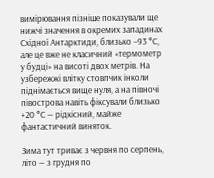вимірювання пізніше показували ще нижчі значення в окремих западинах Східної Антарктиди, близько −93 °C, але це вже не класичний «термометр у будці» на висоті двох метрів. На узбережжі влітку стовпчик інколи піднімається вище нуля, а на півночі півострова навіть фіксували близько +20 °C — рідкісний, майже фантастичний виняток.

Зима тут триває з червня по серпень, літо — з грудня по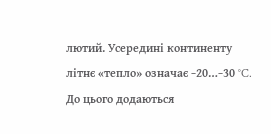лютий. Усередині континенту літнє «тепло» означає −20…−30 °C. До цього додаються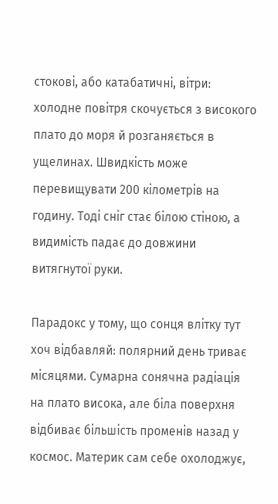стокові, або катабатичні, вітри: холодне повітря скочується з високого плато до моря й розганяється в ущелинах. Швидкість може перевищувати 200 кілометрів на годину. Тоді сніг стає білою стіною, а видимість падає до довжини витягнутої руки.

Парадокс у тому, що сонця влітку тут хоч відбавляй: полярний день триває місяцями. Сумарна сонячна радіація на плато висока, але біла поверхня відбиває більшість променів назад у космос. Материк сам себе охолоджує,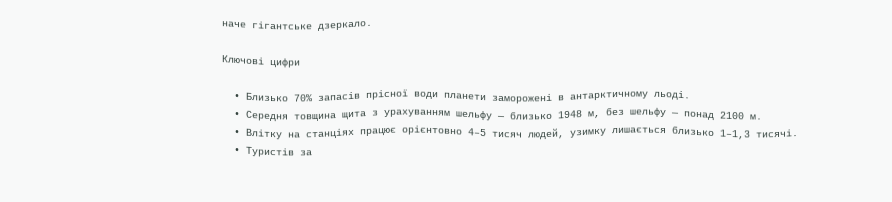наче гігантське дзеркало.

Ключові цифри

  • Близько 70% запасів прісної води планети заморожені в антарктичному льоді.
  • Середня товщина щита з урахуванням шельфу — близько 1948 м, без шельфу — понад 2100 м.
  • Влітку на станціях працює орієнтовно 4–5 тисяч людей, узимку лишається близько 1–1,3 тисячі.
  • Туристів за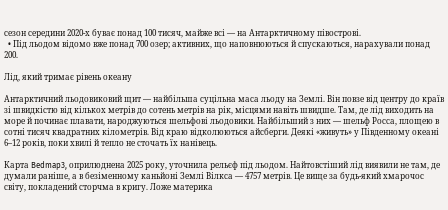сезон середини 2020-х буває понад 100 тисяч, майже всі — на Антарктичному півострові.
  • Під льодом відомо вже понад 700 озер; активних, що наповнюються й спускаються, нарахували понад 200.

Лід, який тримає рівень океану

Антарктичний льодовиковий щит — найбільша суцільна маса льоду на Землі. Він повзе від центру до країв зі швидкістю від кількох метрів до сотень метрів на рік, місцями навіть швидше. Там, де лід виходить на море й починає плавати, народжуються шельфові льодовики. Найбільший з них — шельф Росса, площею в сотні тисяч квадратних кілометрів. Від краю відколюються айсберги. Деякі «живуть» у Південному океані 6–12 років, поки хвилі й тепло не сточать їх нанівець.

Карта Bedmap3, оприлюднена 2025 року, уточнила рельєф під льодом. Найтовстіший лід виявили не там, де думали раніше, а в безіменному каньйоні Землі Вілкса — 4757 метрів. Це вище за будь-який хмарочос світу, покладений сторчма в кригу. Ложе материка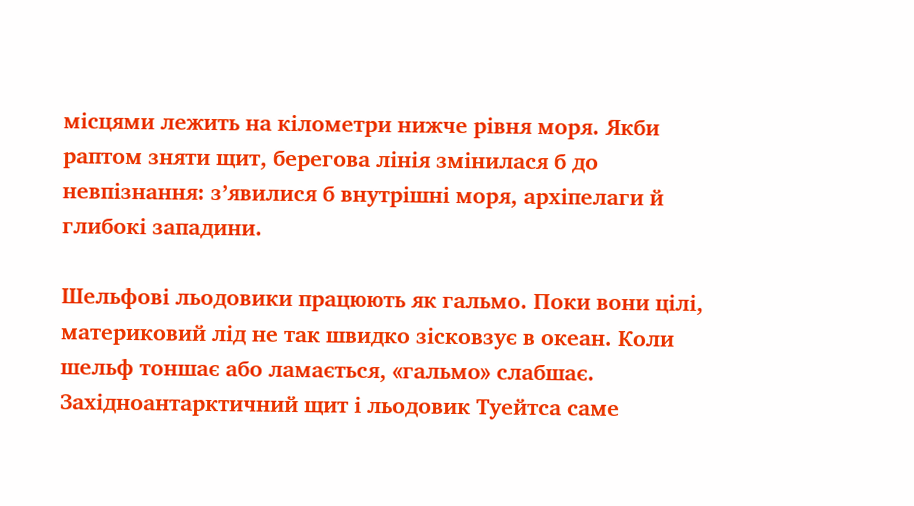місцями лежить на кілометри нижче рівня моря. Якби раптом зняти щит, берегова лінія змінилася б до невпізнання: з’явилися б внутрішні моря, архіпелаги й глибокі западини.

Шельфові льодовики працюють як гальмо. Поки вони цілі, материковий лід не так швидко зісковзує в океан. Коли шельф тоншає або ламається, «гальмо» слабшає. Західноантарктичний щит і льодовик Туейтса саме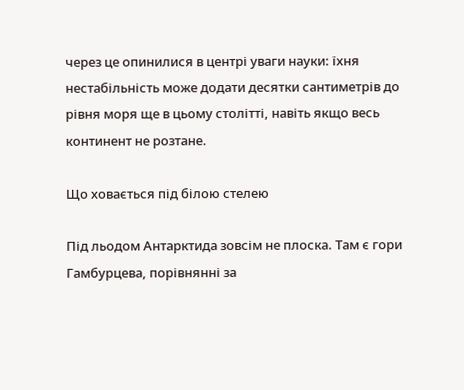через це опинилися в центрі уваги науки: їхня нестабільність може додати десятки сантиметрів до рівня моря ще в цьому столітті, навіть якщо весь континент не розтане.

Що ховається під білою стелею

Під льодом Антарктида зовсім не плоска. Там є гори Гамбурцева, порівнянні за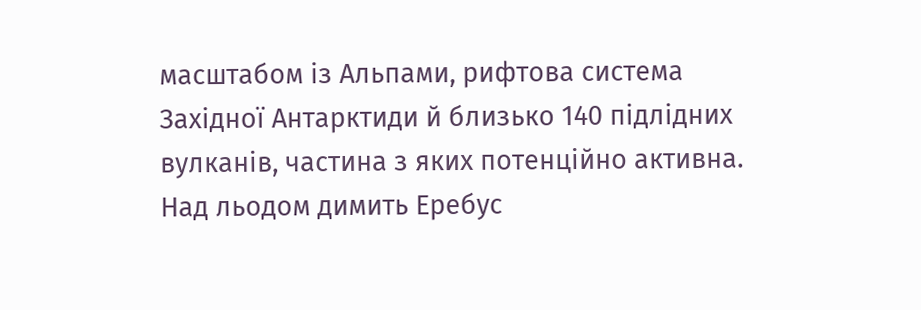масштабом із Альпами, рифтова система Західної Антарктиди й близько 140 підлідних вулканів, частина з яких потенційно активна. Над льодом димить Еребус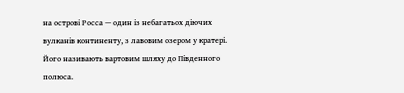на острові Росса — один із небагатьох діючих вулканів континенту, з лавовим озером у кратері. Його називають вартовим шляху до Південного полюса.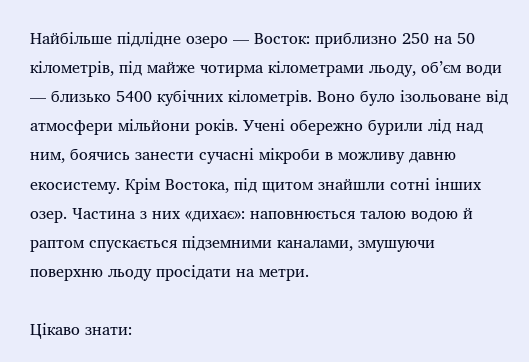Найбільше підлідне озеро — Восток: приблизно 250 на 50 кілометрів, під майже чотирма кілометрами льоду, об’єм води — близько 5400 кубічних кілометрів. Воно було ізольоване від атмосфери мільйони років. Учені обережно бурили лід над ним, боячись занести сучасні мікроби в можливу давню екосистему. Крім Востока, під щитом знайшли сотні інших озер. Частина з них «дихає»: наповнюється талою водою й раптом спускається підземними каналами, змушуючи поверхню льоду просідати на метри.

Цікаво знати: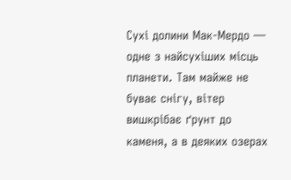Сухі долини Мак-Мердо — одне з найсухіших місць планети. Там майже не буває снігу, вітер вишкрібає ґрунт до каменя, а в деяких озерах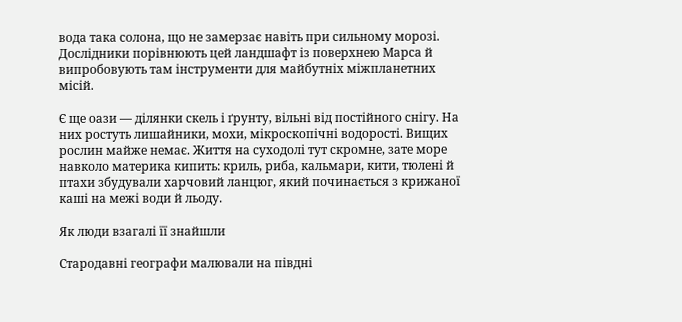вода така солона, що не замерзає навіть при сильному морозі. Дослідники порівнюють цей ландшафт із поверхнею Марса й випробовують там інструменти для майбутніх міжпланетних місій.

Є ще оази — ділянки скель і ґрунту, вільні від постійного снігу. На них ростуть лишайники, мохи, мікроскопічні водорості. Вищих рослин майже немає. Життя на суходолі тут скромне, зате море навколо материка кипить: криль, риба, кальмари, кити, тюлені й птахи збудували харчовий ланцюг, який починається з крижаної каші на межі води й льоду.

Як люди взагалі її знайшли

Стародавні географи малювали на півдні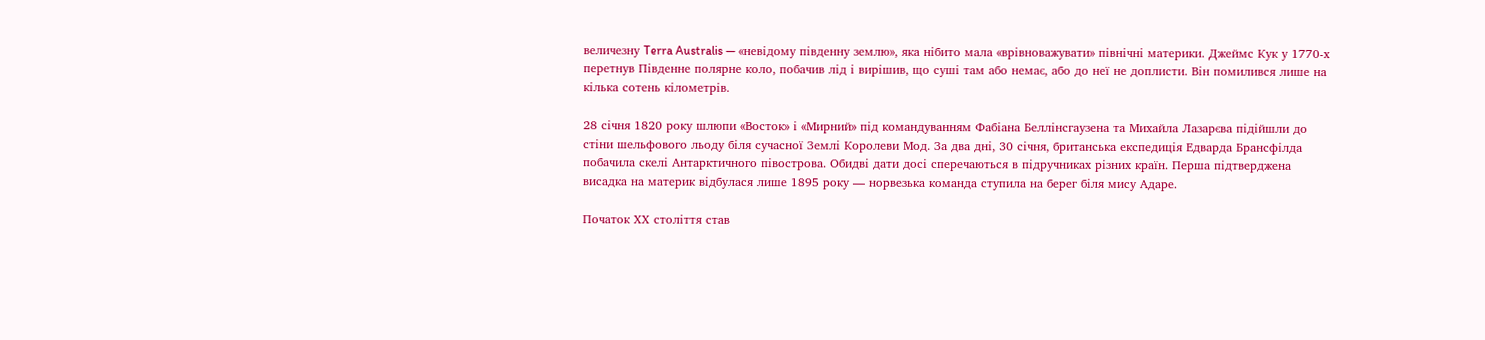величезну Terra Australis — «невідому південну землю», яка нібито мала «врівноважувати» північні материки. Джеймс Кук у 1770-х перетнув Південне полярне коло, побачив лід і вирішив, що суші там або немає, або до неї не доплисти. Він помилився лише на кілька сотень кілометрів.

28 січня 1820 року шлюпи «Восток» і «Мирний» під командуванням Фабіана Беллінсгаузена та Михайла Лазарєва підійшли до стіни шельфового льоду біля сучасної Землі Королеви Мод. За два дні, 30 січня, британська експедиція Едварда Брансфілда побачила скелі Антарктичного півострова. Обидві дати досі сперечаються в підручниках різних країн. Перша підтверджена висадка на материк відбулася лише 1895 року — норвезька команда ступила на берег біля мису Адаре.

Початок ХХ століття став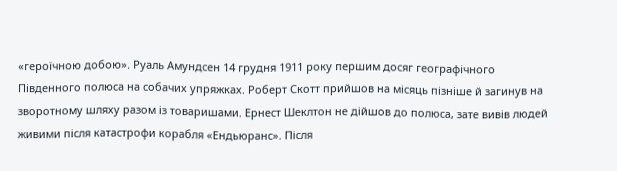«героїчною добою». Руаль Амундсен 14 грудня 1911 року першим досяг географічного Південного полюса на собачих упряжках. Роберт Скотт прийшов на місяць пізніше й загинув на зворотному шляху разом із товаришами. Ернест Шеклтон не дійшов до полюса, зате вивів людей живими після катастрофи корабля «Ендьюранс». Після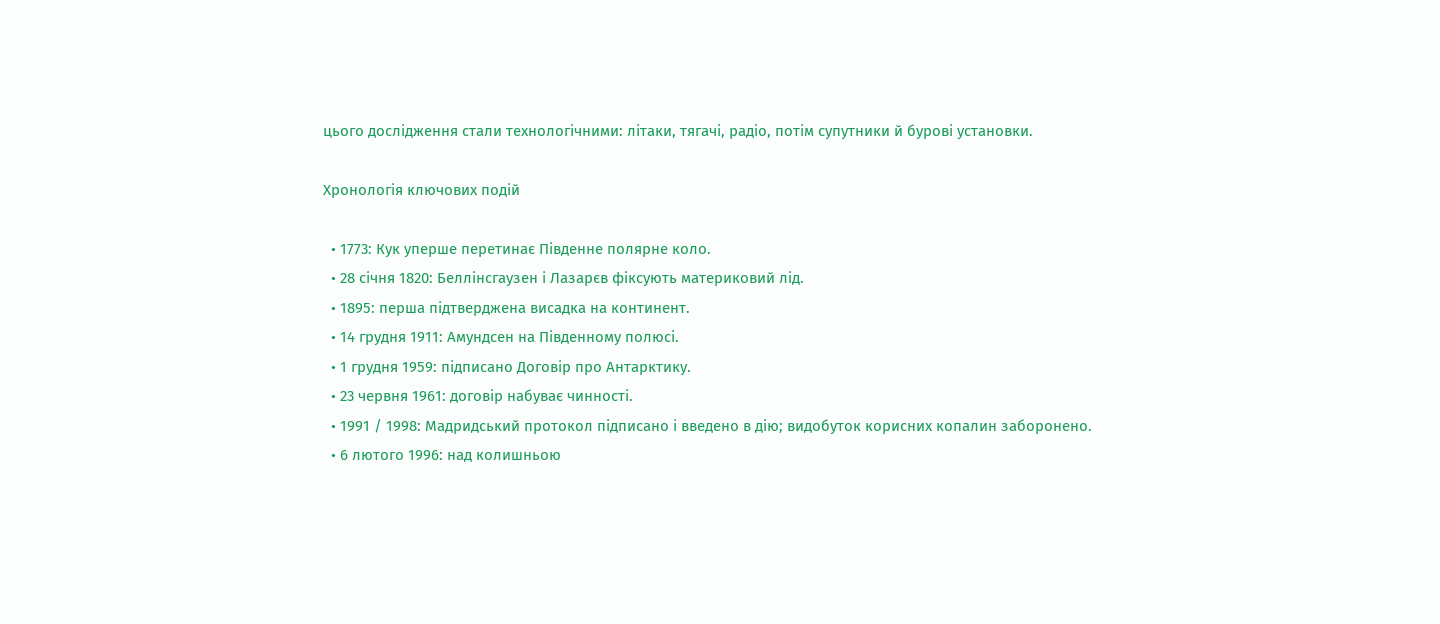цього дослідження стали технологічними: літаки, тягачі, радіо, потім супутники й бурові установки.

Хронологія ключових подій

  • 1773: Кук уперше перетинає Південне полярне коло.
  • 28 січня 1820: Беллінсгаузен і Лазарєв фіксують материковий лід.
  • 1895: перша підтверджена висадка на континент.
  • 14 грудня 1911: Амундсен на Південному полюсі.
  • 1 грудня 1959: підписано Договір про Антарктику.
  • 23 червня 1961: договір набуває чинності.
  • 1991 / 1998: Мадридський протокол підписано і введено в дію; видобуток корисних копалин заборонено.
  • 6 лютого 1996: над колишньою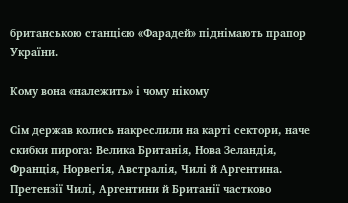британською станцією «Фарадей» піднімають прапор України.

Кому вона «належить» і чому нікому

Сім держав колись накреслили на карті сектори, наче скибки пирога: Велика Британія, Нова Зеландія, Франція, Норвегія, Австралія, Чилі й Аргентина. Претензії Чилі, Аргентини й Британії частково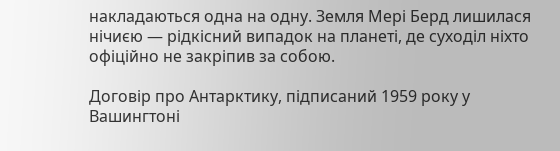накладаються одна на одну. Земля Мері Берд лишилася нічиєю — рідкісний випадок на планеті, де суходіл ніхто офіційно не закріпив за собою.

Договір про Антарктику, підписаний 1959 року у Вашингтоні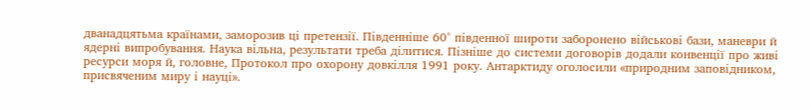дванадцятьма країнами, заморозив ці претензії. Південніше 60° південної широти заборонено військові бази, маневри й ядерні випробування. Наука вільна, результати треба ділитися. Пізніше до системи договорів додали конвенції про живі ресурси моря й, головне, Протокол про охорону довкілля 1991 року. Антарктиду оголосили «природним заповідником, присвяченим миру і науці».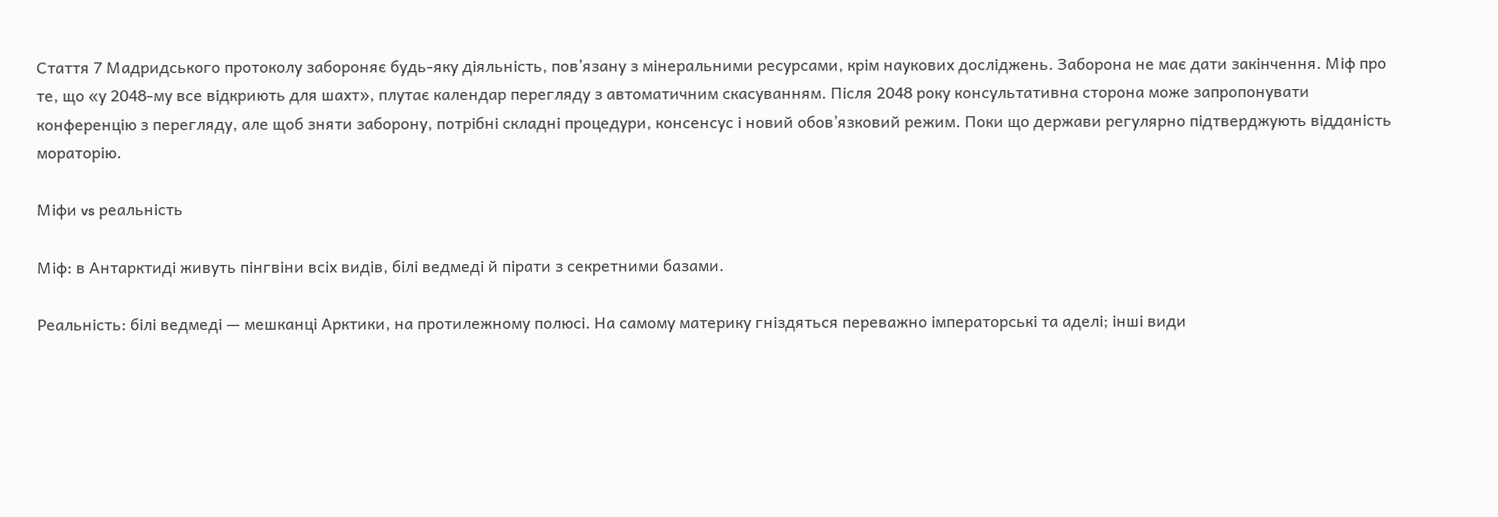Стаття 7 Мадридського протоколу забороняє будь-яку діяльність, пов’язану з мінеральними ресурсами, крім наукових досліджень. Заборона не має дати закінчення. Міф про те, що «у 2048-му все відкриють для шахт», плутає календар перегляду з автоматичним скасуванням. Після 2048 року консультативна сторона може запропонувати конференцію з перегляду, але щоб зняти заборону, потрібні складні процедури, консенсус і новий обов’язковий режим. Поки що держави регулярно підтверджують відданість мораторію.

Міфи vs реальність

Міф: в Антарктиді живуть пінгвіни всіх видів, білі ведмеді й пірати з секретними базами.

Реальність: білі ведмеді — мешканці Арктики, на протилежному полюсі. На самому материку гніздяться переважно імператорські та аделі; інші види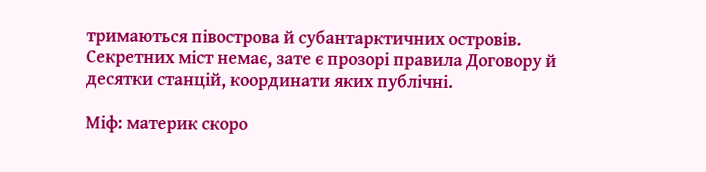тримаються півострова й субантарктичних островів. Секретних міст немає, зате є прозорі правила Договору й десятки станцій, координати яких публічні.

Міф: материк скоро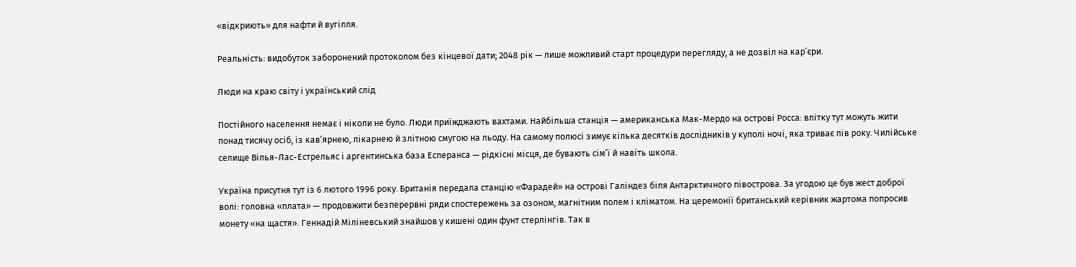«відкриють» для нафти й вугілля.

Реальність: видобуток заборонений протоколом без кінцевої дати; 2048 рік — лише можливий старт процедури перегляду, а не дозвіл на кар’єри.

Люди на краю світу і український слід

Постійного населення немає і ніколи не було. Люди приїжджають вахтами. Найбільша станція — американська Мак-Мердо на острові Росса: влітку тут можуть жити понад тисячу осіб, із кав’ярнею, лікарнею й злітною смугою на льоду. На самому полюсі зимує кілька десятків дослідників у куполі ночі, яка триває пів року. Чилійське селище Вілья-Лас-Естрельяс і аргентинська база Есперанса — рідкісні місця, де бувають сім’ї й навіть школа.

Україна присутня тут із 6 лютого 1996 року. Британія передала станцію «Фарадей» на острові Галіндез біля Антарктичного півострова. За угодою це був жест доброї волі: головна «плата» — продовжити безперервні ряди спостережень за озоном, магнітним полем і кліматом. На церемонії британський керівник жартома попросив монету «на щастя». Геннадій Міліневський знайшов у кишені один фунт стерлінгів. Так в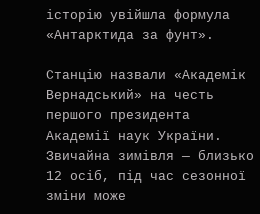історію увійшла формула «Антарктида за фунт».

Станцію назвали «Академік Вернадський» на честь першого президента Академії наук України. Звичайна зимівля — близько 12 осіб, під час сезонної зміни може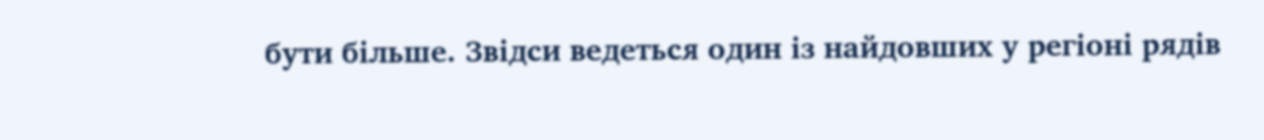бути більше. Звідси ведеться один із найдовших у регіоні рядів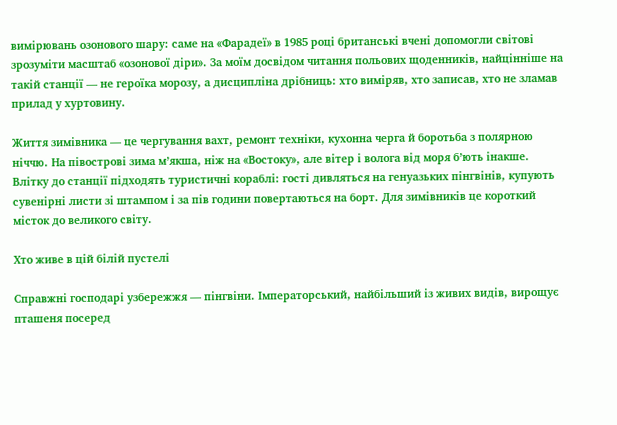вимірювань озонового шару: саме на «Фарадеї» в 1985 році британські вчені допомогли світові зрозуміти масштаб «озонової діри». За моїм досвідом читання польових щоденників, найцінніше на такій станції — не героїка морозу, а дисципліна дрібниць: хто виміряв, хто записав, хто не зламав прилад у хуртовину.

Життя зимівника — це чергування вахт, ремонт техніки, кухонна черга й боротьба з полярною ніччю. На півострові зима м’якша, ніж на «Востоку», але вітер і волога від моря б’ють інакше. Влітку до станції підходять туристичні кораблі: гості дивляться на генуазьких пінгвінів, купують сувенірні листи зі штампом і за пів години повертаються на борт. Для зимівників це короткий місток до великого світу.

Хто живе в цій білій пустелі

Справжні господарі узбережжя — пінгвіни. Імператорський, найбільший із живих видів, вирощує пташеня посеред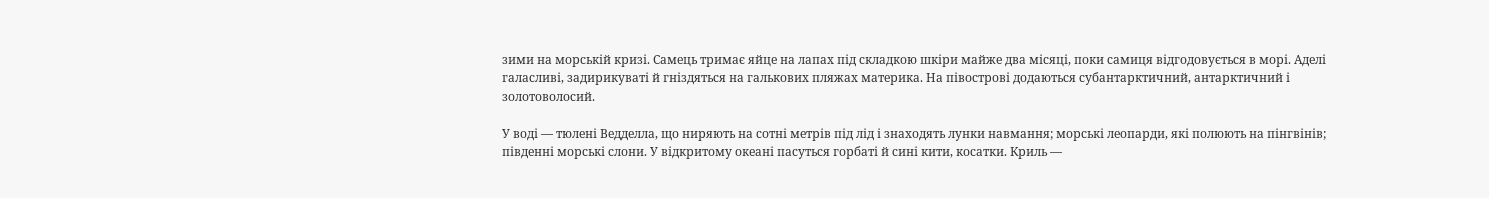зими на морській кризі. Самець тримає яйце на лапах під складкою шкіри майже два місяці, поки самиця відгодовується в морі. Аделі галасливі, задирикуваті й гніздяться на галькових пляжах материка. На півострові додаються субантарктичний, антарктичний і золотоволосий.

У воді — тюлені Ведделла, що ниряють на сотні метрів під лід і знаходять лунки навмання; морські леопарди, які полюють на пінгвінів; південні морські слони. У відкритому океані пасуться горбаті й сині кити, косатки. Криль —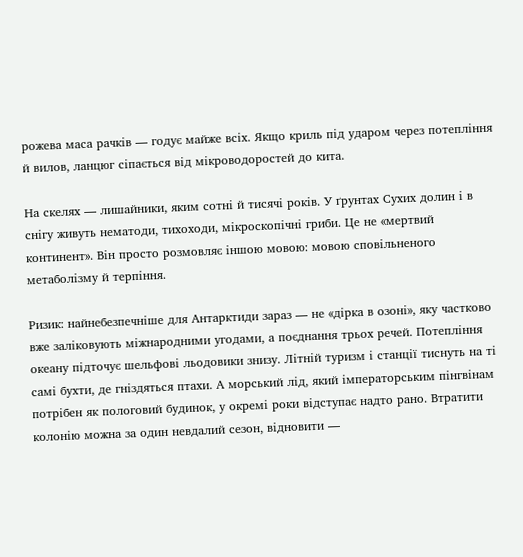рожева маса рачків — годує майже всіх. Якщо криль під ударом через потепління й вилов, ланцюг сіпається від мікроводоростей до кита.

На скелях — лишайники, яким сотні й тисячі років. У ґрунтах Сухих долин і в снігу живуть нематоди, тихоходи, мікроскопічні гриби. Це не «мертвий континент». Він просто розмовляє іншою мовою: мовою сповільненого метаболізму й терпіння.

Ризик: найнебезпечніше для Антарктиди зараз — не «дірка в озоні», яку частково вже заліковують міжнародними угодами, а поєднання трьох речей. Потепління океану підточує шельфові льодовики знизу. Літній туризм і станції тиснуть на ті самі бухти, де гніздяться птахи. А морський лід, який імператорським пінгвінам потрібен як пологовий будинок, у окремі роки відступає надто рано. Втратити колонію можна за один невдалий сезон, відновити —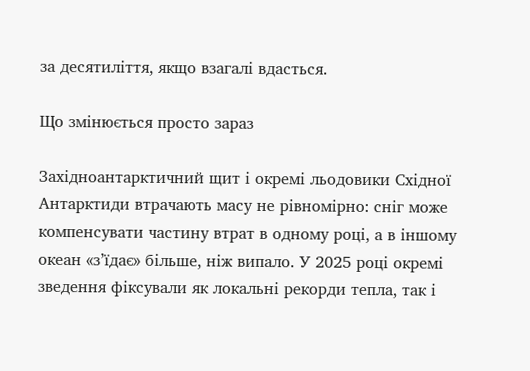за десятиліття, якщо взагалі вдасться.

Що змінюється просто зараз

Західноантарктичний щит і окремі льодовики Східної Антарктиди втрачають масу не рівномірно: сніг може компенсувати частину втрат в одному році, а в іншому океан «з’їдає» більше, ніж випало. У 2025 році окремі зведення фіксували як локальні рекорди тепла, так і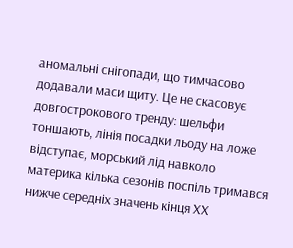аномальні снігопади, що тимчасово додавали маси щиту. Це не скасовує довгострокового тренду: шельфи тоншають, лінія посадки льоду на ложе відступає, морський лід навколо материка кілька сезонів поспіль тримався нижче середніх значень кінця ХХ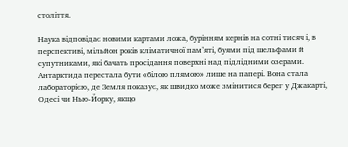століття.

Наука відповідає новими картами ложа, бурінням кернів на сотні тисяч і, в перспективі, мільйон років кліматичної пам’яті, буями під шельфами й супутниками, які бачать просідання поверхні над підлідними озерами. Антарктида перестала бути «білою плямою» лише на папері. Вона стала лабораторією, де Земля показує, як швидко може змінитися берег у Джакарті, Одесі чи Нью-Йорку, якщо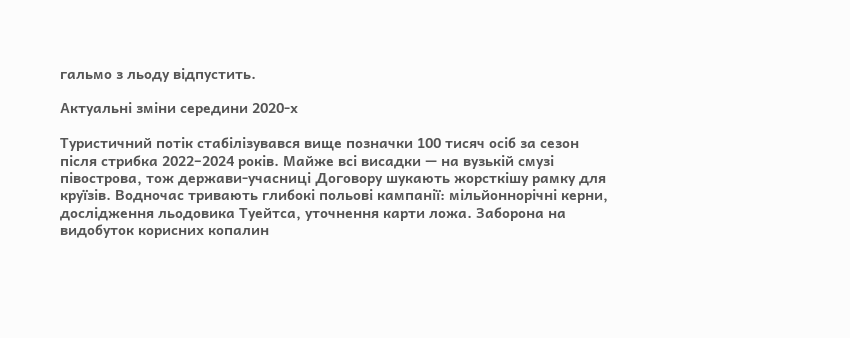гальмо з льоду відпустить.

Актуальні зміни середини 2020-х

Туристичний потік стабілізувався вище позначки 100 тисяч осіб за сезон після стрибка 2022–2024 років. Майже всі висадки — на вузькій смузі півострова, тож держави-учасниці Договору шукають жорсткішу рамку для круїзів. Водночас тривають глибокі польові кампанії: мільйоннорічні керни, дослідження льодовика Туейтса, уточнення карти ложа. Заборона на видобуток корисних копалин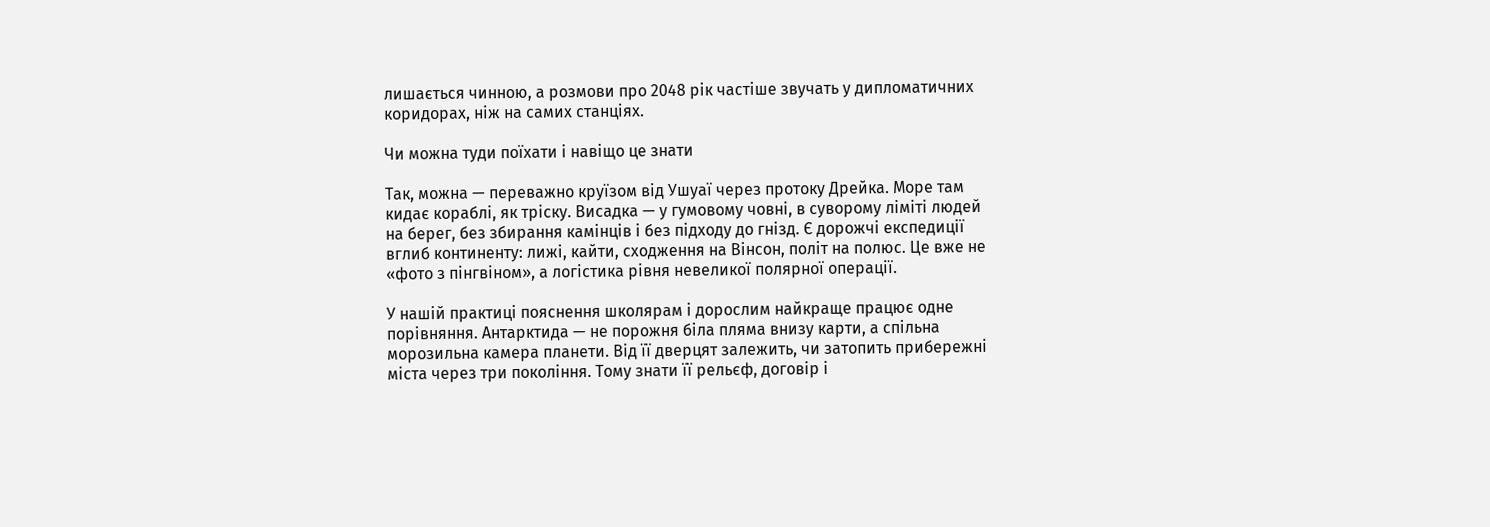лишається чинною, а розмови про 2048 рік частіше звучать у дипломатичних коридорах, ніж на самих станціях.

Чи можна туди поїхати і навіщо це знати

Так, можна — переважно круїзом від Ушуаї через протоку Дрейка. Море там кидає кораблі, як тріску. Висадка — у гумовому човні, в суворому ліміті людей на берег, без збирання камінців і без підходу до гнізд. Є дорожчі експедиції вглиб континенту: лижі, кайти, сходження на Вінсон, політ на полюс. Це вже не «фото з пінгвіном», а логістика рівня невеликої полярної операції.

У нашій практиці пояснення школярам і дорослим найкраще працює одне порівняння. Антарктида — не порожня біла пляма внизу карти, а спільна морозильна камера планети. Від її дверцят залежить, чи затопить прибережні міста через три покоління. Тому знати її рельєф, договір і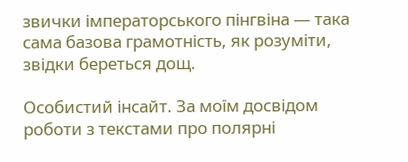звички імператорського пінгвіна — така сама базова грамотність, як розуміти, звідки береться дощ.

Особистий інсайт. За моїм досвідом роботи з текстами про полярні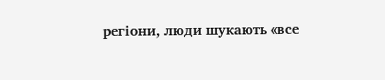регіони, люди шукають «все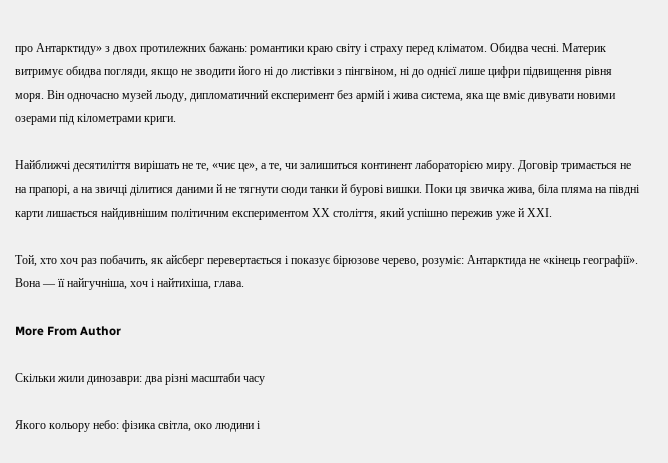про Антарктиду» з двох протилежних бажань: романтики краю світу і страху перед кліматом. Обидва чесні. Материк витримує обидва погляди, якщо не зводити його ні до листівки з пінгвіном, ні до однієї лише цифри підвищення рівня моря. Він одночасно музей льоду, дипломатичний експеримент без армій і жива система, яка ще вміє дивувати новими озерами під кілометрами криги.

Найближчі десятиліття вирішать не те, «чиє це», а те, чи залишиться континент лабораторією миру. Договір тримається не на прапорі, а на звичці ділитися даними й не тягнути сюди танки й бурові вишки. Поки ця звичка жива, біла пляма на півдні карти лишається найдивнішим політичним експериментом ХХ століття, який успішно пережив уже й ХХІ.

Той, хто хоч раз побачить, як айсберг перевертається і показує бірюзове черево, розуміє: Антарктида не «кінець географії». Вона — її найгучніша, хоч і найтихіша, глава.

More From Author

Скільки жили динозаври: два різні масштаби часу

Якого кольору небо: фізика світла, око людини і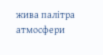жива палітра атмосфери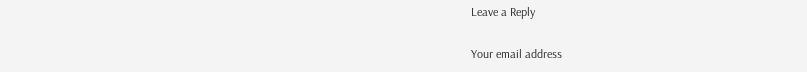Leave a Reply

Your email address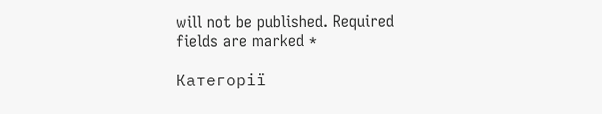will not be published. Required fields are marked *

Категорії